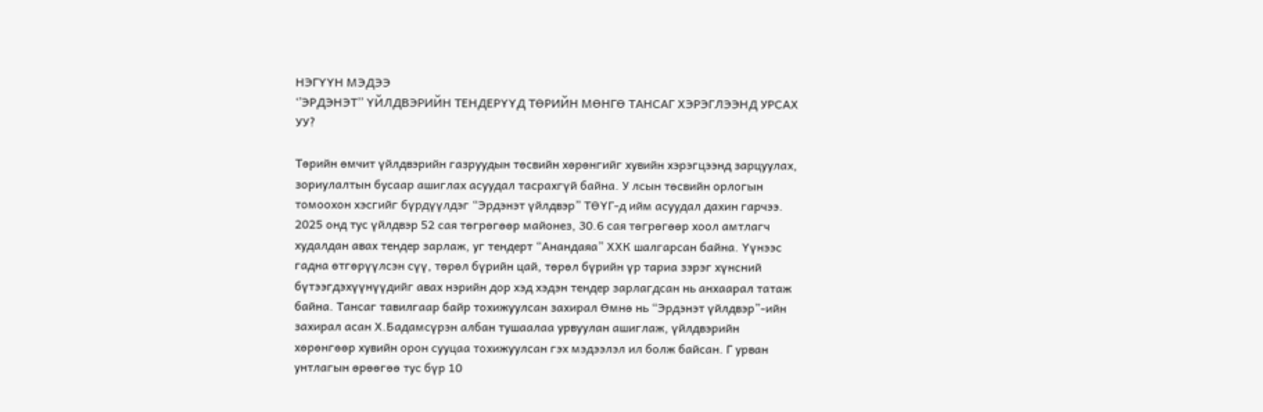НЭГҮҮН МЭДЭЭ
‘’ЭРДЭНЭТ’’ ҮЙЛДВЭРИЙН ТЕНДЕРҮҮД ТӨРИЙН МӨНГӨ ТАНСАГ ХЭРЭГЛЭЭНД УРСАХ УУ?

Төрийн өмчит үйлдвэрийн газруудын төсвийн хөрөнгийг хувийн хэрэгцээнд зарцуулах, зориулалтын бусаар ашиглах асуудал тасрахгүй байна. У лсын төсвийн орлогын томоохон хэсгийг бүрдүүлдэг “Эрдэнэт үйлдвэр” ТӨҮГ-д ийм асуудал дахин гарчээ. 2025 онд тус үйлдвэр 52 сая төгрөгөөр майонез, 30.6 сая төгрөгөөр хоол амтлагч худалдан авах тендер зарлаж, уг тендерт “Анандаяа” ХХК шалгарсан байна. Үүнээс гадна өтгөрүүлсэн сүү, төрөл бүрийн цай, төрөл бүрийн үр тариа зэрэг хүнсний бүтээгдэхүүнүүдийг авах нэрийн дор хэд хэдэн тендер зарлагдсан нь анхаарал татаж байна. Тансаг тавилгаар байр тохижуулсан захирал Өмнө нь “Эрдэнэт үйлдвэр”-ийн захирал асан Х.Бадамсүрэн албан тушаалаа урвуулан ашиглаж, үйлдвэрийн хөрөнгөөр хувийн орон сууцаа тохижуулсан гэх мэдээлэл ил болж байсан. Г урван унтлагын өрөөгөө тус бүр 10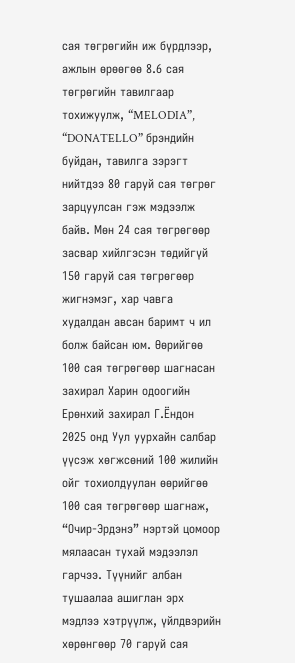сая төгрөгийн иж бүрдлээр, ажлын өрөөгөө 8.6 сая төгрөгийн тавилгаар тохижуулж, “MELODIA”, “DONATELLO” брэндийн буйдан, тавилга зэрэгт нийтдээ 80 гаруй сая төгрөг зарцуулсан гэж мэдээлж байв. Мөн 24 сая төгрөгөөр засвар хийлгэсэн төдийгүй 150 гаруй сая төгрөгөөр жигнэмэг, хар чавга худалдан авсан баримт ч ил болж байсан юм. Өөрийгөө 100 сая төгрөгөөр шагнасан захирал Харин одоогийн Ерөнхий захирал Г.Ёндон 2025 онд Уул уурхайн салбар үүсэж хөгжсөний 100 жилийн ойг тохиолдуулан өөрийгөө 100 сая төгрөгөөр шагнаж, “Очир-Эрдэнэ” нэртэй цомоор мялаасан тухай мэдээлэл гарчээ. Түүнийг албан тушаалаа ашиглан эрх мэдлээ хэтрүүлж, үйлдвэрийн хөрөнгөөр 70 гаруй сая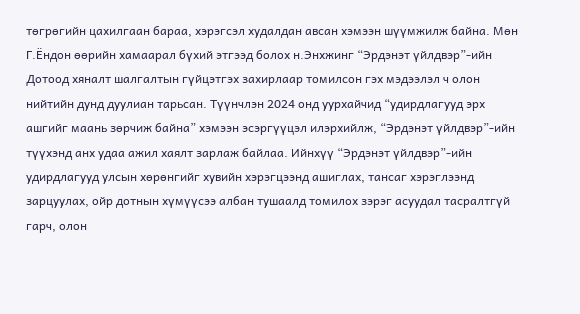төгрөгийн цахилгаан бараа, хэрэгсэл худалдан авсан хэмээн шүүмжилж байна. Мөн Г.Ёндон өөрийн хамаарал бүхий этгээд болох н.Энхжинг “Эрдэнэт үйлдвэр”-ийн Дотоод хяналт шалгалтын гүйцэтгэх захирлаар томилсон гэх мэдээлэл ч олон нийтийн дунд дуулиан тарьсан. Түүнчлэн 2024 онд уурхайчид “удирдлагууд эрх ашгийг маань зөрчиж байна” хэмээн эсэргүүцэл илэрхийлж, “Эрдэнэт үйлдвэр”-ийн түүхэнд анх удаа ажил хаялт зарлаж байлаа. Ийнхүү “Эрдэнэт үйлдвэр”-ийн удирдлагууд улсын хөрөнгийг хувийн хэрэгцээнд ашиглах, тансаг хэрэглээнд зарцуулах, ойр дотнын хүмүүсээ албан тушаалд томилох зэрэг асуудал тасралтгүй гарч, олон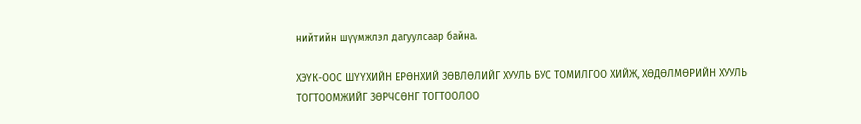нийтийн шүүмжлэл дагуулсаар байна.

ХЭҮК-ООС ШҮҮХИЙН ЕРӨНХИЙ ЗӨВЛӨЛИЙГ ХУУЛЬ БУС ТОМИЛГОО ХИЙЖ, ХӨДӨЛМӨРИЙН ХУУЛЬ ТОГТООМЖИЙГ ЗӨРЧСӨНГ ТОГТООЛОО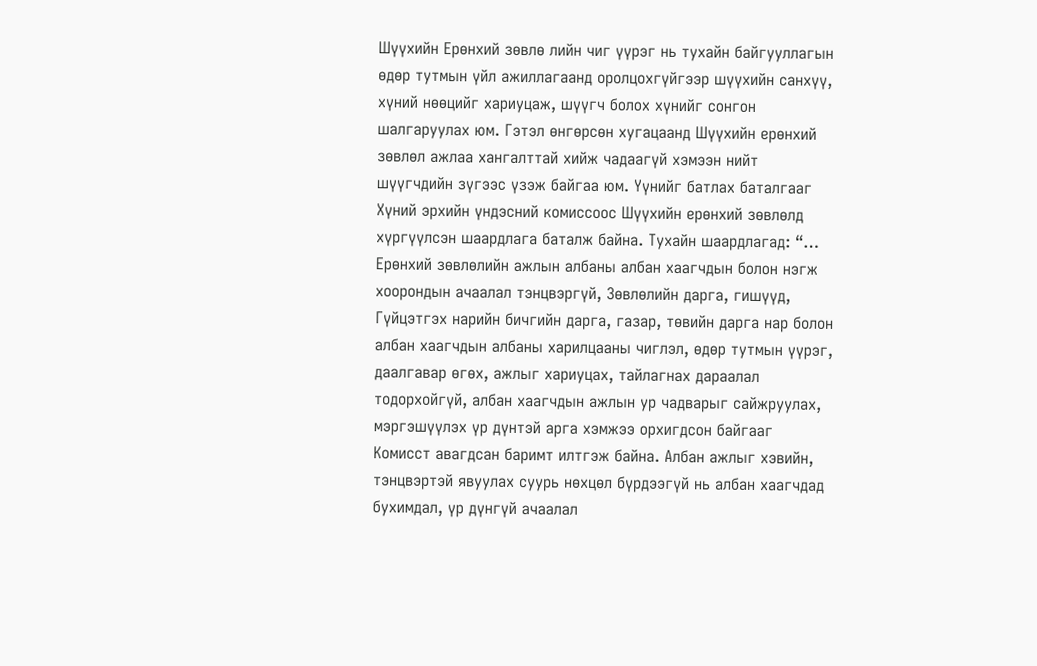Шүүхийн Ерөнхий зөвлө лийн чиг үүрэг нь тухайн байгууллагын өдөр тутмын үйл ажиллагаанд оролцохгүйгээр шүүхийн санхүү, хүний нөөцийг хариуцаж, шүүгч болох хүнийг сонгон шалгаруулах юм. Гэтэл өнгөрсөн хугацаанд Шүүхийн ерөнхий зөвлөл ажлаа хангалттай хийж чадаагүй хэмээн нийт шүүгчдийн зүгээс үзэж байгаа юм. Үүнийг батлах баталгааг Хүний эрхийн үндэсний комиссоос Шүүхийн ерөнхий зөвлөлд хүргүүлсэн шаардлага баталж байна. Тухайн шаардлагад: “… Ерөнхий зөвлөлийн ажлын албаны албан хаагчдын болон нэгж хоорондын ачаалал тэнцвэргүй, Зөвлөлийн дарга, гишүүд, Гүйцэтгэх нарийн бичгийн дарга, газар, төвийн дарга нар болон албан хаагчдын албаны харилцааны чиглэл, өдөр тутмын үүрэг, даалгавар өгөх, ажлыг хариуцах, тайлагнах дараалал тодорхойгүй, албан хаагчдын ажлын ур чадварыг сайжруулах, мэргэшүүлэх үр дүнтэй арга хэмжээ орхигдсон байгааг Комисст авагдсан баримт илтгэж байна. Албан ажлыг хэвийн, тэнцвэртэй явуулах суурь нөхцөл бүрдээгүй нь албан хаагчдад бухимдал, үр дүнгүй ачаалал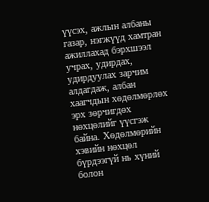үүсэх, ажлын албаны газар, нэгжүүд хамтран ажиллахад бэрхшээл учрах, удирдах, удирдуулах зарчим алдагдаж, албан хаагчдын хөдөлмөрлөх эрх зөрчигдөх нөхцөлийг үүсгэж байна. Хөдөлмөрийн хэвийн нөхцөл бүрдээгүй нь хүний болон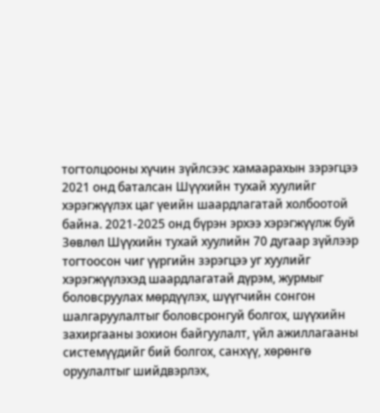тогтолцооны хүчин зүйлсээс хамаарахын зэрэгцээ 2021 онд баталсан Шүүхийн тухай хуулийг хэрэгжүүлэх цаг үеийн шаардлагатай холбоотой байна. 2021-2025 онд бүрэн эрхээ хэрэгжүүлж буй Зөвлөл Шүүхийн тухай хуулийн 70 дугаар зүйлээр тогтоосон чиг үүргийн зэрэгцээ уг хуулийг хэрэгжүүлэхэд шаардлагатай дүрэм, журмыг боловсруулах мөрдүүлэх, шүүгчийн сонгон шалгаруулалтыг боловсронгуй болгох, шүүхийн захиргааны зохион байгуулалт, үйл ажиллагааны системүүдийг бий болгох, санхүү, хөрөнгө оруулалтыг шийдвэрлэх,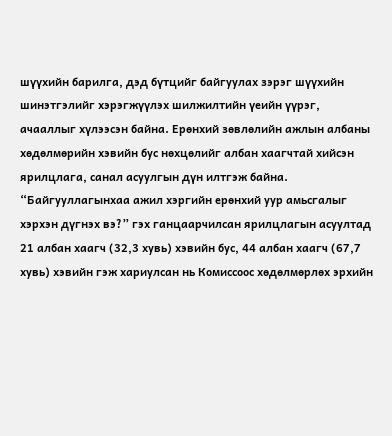шүүхийн барилга, дэд бүтцийг байгуулах зэрэг шүүхийн шинэтгэлийг хэрэгжүүлэх шилжилтийн үеийн үүрэг, ачааллыг хүлээсэн байна. Ерөнхий зөвлөлийн ажлын албаны хөдөлмөрийн хэвийн бус нөхцөлийг албан хаагчтай хийсэн ярилцлага, санал асуулгын дүн илтгэж байна. “Байгууллагынхаа ажил хэргийн ерөнхий уур амьсгалыг хэрхэн дүгнэх вэ?” гэх ганцаарчилсан ярилцлагын асуултад 21 албан хаагч (32,3 хувь) хэвийн бус, 44 албан хаагч (67,7 хувь) хэвийн гэж хариулсан нь Комиссоос хөдөлмөрлөх эрхийн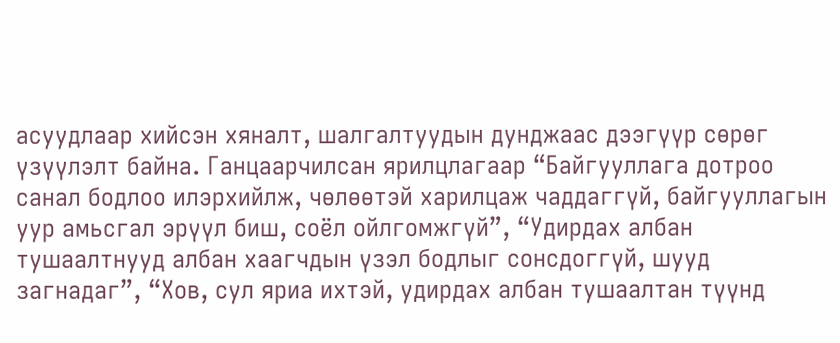асуудлаар хийсэн хяналт, шалгалтуудын дунджаас дээгүүр сөрөг үзүүлэлт байна. Ганцаарчилсан ярилцлагаар “Байгууллага дотроо санал бодлоо илэрхийлж, чөлөөтэй харилцаж чаддаггүй, байгууллагын уур амьсгал эрүүл биш, соёл ойлгомжгүй”, “Удирдах албан тушаалтнууд албан хаагчдын үзэл бодлыг сонсдоггүй, шууд загнадаг”, “Хов, сул яриа ихтэй, удирдах албан тушаалтан түүнд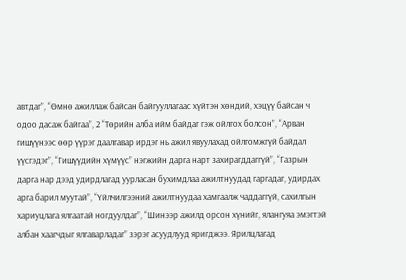автдаг”, “Өмнө ажиллаж байсан байгууллагаас хүйтэн хөндий, хэцүү байсан ч одоо дасаж байгаа”, 2 “Төрийн алба ийм байдаг гэж ойлгох болсон”, “Арван гишүүнээс өөр үүрэг даалгавар ирдэг нь ажил явуулахад ойлгомжгүй байдал үүсгэдэг”, “Гишүүдийн хүмүүс” нэгжийн дарга нарт захирагддаггүй”, “Газрын дарга нар дээд удирдлагад уурласан бухимдлаа ажилтнуудад гаргадаг, удирдах арга барил муутай”, “Үйлчилгээний ажилтнуудаа хамгаалж чаддаггүй, сахилгын хариуцлага ялгаатай ногдуулдаг”, “Шинээр ажилд орсон хүнийг, ялангуяа эмэгтэй албан хаагчдыг ялгаварладаг” зэрэг асуудлууд яригджээ. Ярилцлагад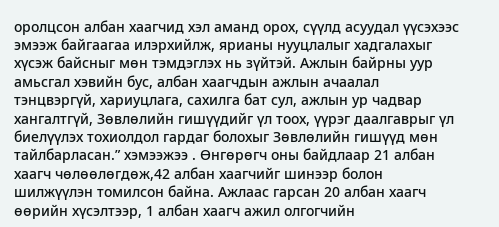оролцсон албан хаагчид хэл аманд орох, сүүлд асуудал үүсэхээс эмээж байгаагаа илэрхийлж, ярианы нууцлалыг хадгалахыг хүсэж байсныг мөн тэмдэглэх нь зүйтэй. Ажлын байрны уур амьсгал хэвийн бус, албан хаагчдын ажлын ачаалал тэнцвэргүй, хариуцлага, сахилга бат сул, ажлын ур чадвар хангалтгүй, Зөвлөлийн гишүүдийг үл тоох, үүрэг даалгаврыг үл биелүүлэх тохиолдол гардаг болохыг Зөвлөлийн гишүүд мөн тайлбарласан.” хэмээжээ . Өнгөрөгч оны байдлаар 21 албан хаагч чөлөөлөгдөж,42 албан хаагчийг шинээр болон шилжүүлэн томилсон байна. Ажлаас гарсан 20 албан хаагч өөрийн хүсэлтээр, 1 албан хаагч ажил олгогчийн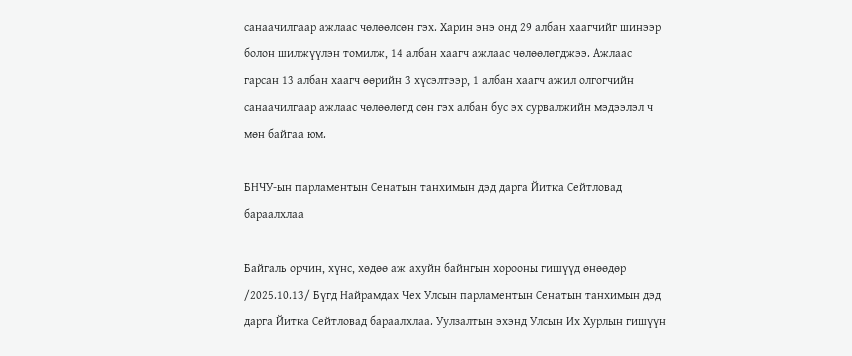санаачилгаар ажлаас чөлөөлсөн гэх. Харин энэ онд 29 албан хаагчийг шинээр болон шилжүүлэн томилж, 14 албан хаагч ажлаас чөлөөлөгджээ. Ажлаас гарсан 13 албан хаагч өөрийн 3 хүсэлтээр, 1 албан хаагч ажил олгогчийн санаачилгаар ажлаас чөлөөлөгд сөн гэх албан бус эх сурвалжийн мэдээлэл ч мөн байгаа юм.

БНЧУ-ын парламентын Сенатын танхимын дэд дарга Йитка Сейтловад бараалхлаа

Байгаль орчин, хүнс, хөдөө аж ахуйн байнгын хорооны гишүүд өнөөдөр /2025.10.13/ Бүгд Найрамдах Чех Улсын парламентын Сенатын танхимын дэд дарга Йитка Сейтловад бараалхлаа. Уулзалтын эхэнд Улсын Их Хурлын гишүүн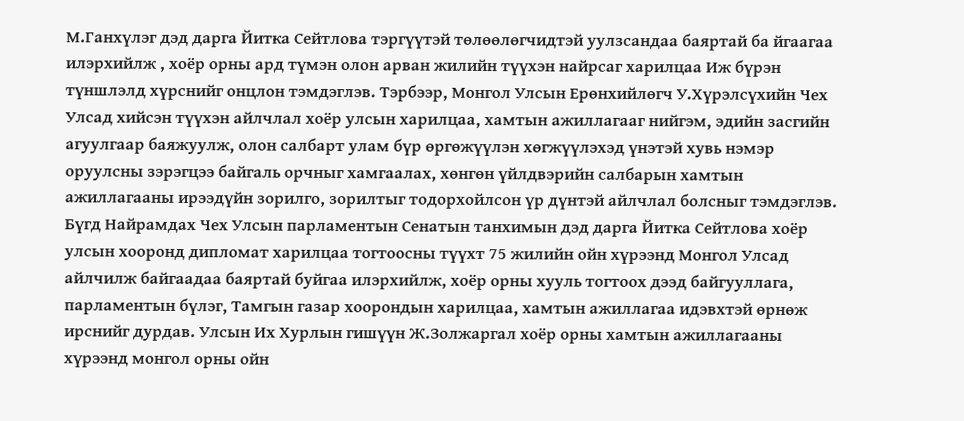М.Ганхүлэг дэд дарга Йитка Сейтлова тэргүүтэй төлөөлөгчидтэй уулзсандаа баяртай ба йгаагаа илэрхийлж , хоёр орны ард түмэн олон арван жилийн түүхэн найрсаг харилцаа Иж бүрэн түншлэлд хүрснийг онцлон тэмдэглэв. Тэрбээр, Монгол Улсын Ерөнхийлөгч У.Хүрэлсүхийн Чех Улсад хийсэн түүхэн айлчлал хоёр улсын харилцаа, хамтын ажиллагааг нийгэм, эдийн засгийн агуулгаар баяжуулж, олон салбарт улам бүр өргөжүүлэн хөгжүүлэхэд үнэтэй хувь нэмэр оруулсны зэрэгцээ байгаль орчныг хамгаалах, хөнгөн үйлдвэрийн салбарын хамтын ажиллагааны ирээдүйн зорилго, зорилтыг тодорхойлсон үр дүнтэй айлчлал болсныг тэмдэглэв. Бүгд Найрамдах Чех Улсын парламентын Сенатын танхимын дэд дарга Йитка Сейтлова хоёр улсын хооронд дипломат харилцаа тогтоосны түүхт 75 жилийн ойн хүрээнд Монгол Улсад айлчилж байгаадаа баяртай буйгаа илэрхийлж, хоёр орны хууль тогтоох дээд байгууллага, парламентын бүлэг, Тамгын газар хоорондын харилцаа, хамтын ажиллагаа идэвхтэй өрнөж ирснийг дурдав. Улсын Их Хурлын гишүүн Ж.Золжаргал хоёр орны хамтын ажиллагааны хүрээнд монгол орны ойн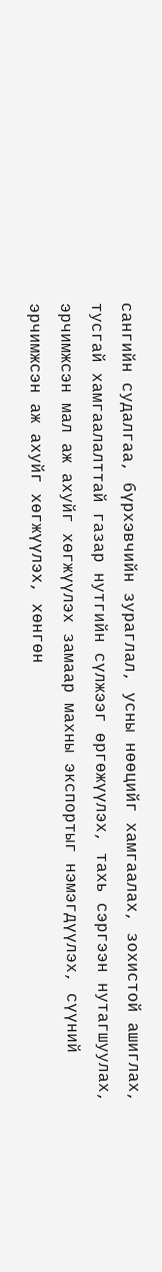сангийн судалгаа, бүрхэвчийн зураглал, усны нөөцийг хамгаалах, зохистой ашиглах, тусгай хамгаалалттай газар нутгийн сүлжээг өргөжүүлэх, тахь сэргээн нутагшуулах, эрчимжсэн мал аж ахуйг хөгжүүлэх замаар махны экспортыг нэмэгдүүлэх, сүүний эрчимжсэн аж ахуйг хөгжүүлэх, хөнгөн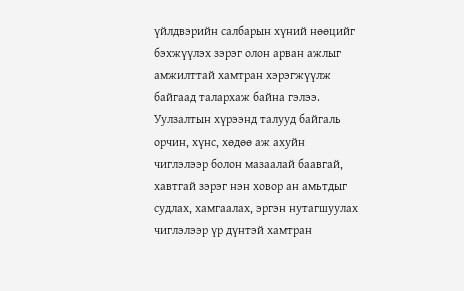үйлдвэрийн салбарын хүний нөөцийг бэхжүүлэх зэрэг олон арван ажлыг амжилттай хамтран хэрэгжүүлж байгаад талархаж байна гэлээ. Уулзалтын хүрээнд талууд байгаль орчин, хүнс, хөдөө аж ахуйн чиглэлээр болон мазаалай баавгай, хавтгай зэрэг нэн ховор ан амьтдыг судлах, хамгаалах, эргэн нутагшуулах чиглэлээр үр дүнтэй хамтран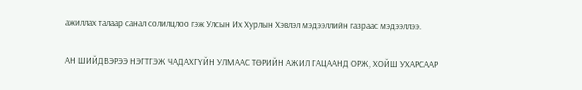ажиллах талаар санал солилцлоо гэж Улсын Их Хурлын Хэвлэл мэдээллийн газраас мэдээллээ.

АН ШИЙДВЭРЭЭ НЭГТГЭЖ ЧАДАХГҮЙН УЛМААС ТӨРИЙН АЖИЛ ГАЦААНД ОРЖ, ХОЙШ УХАРСААР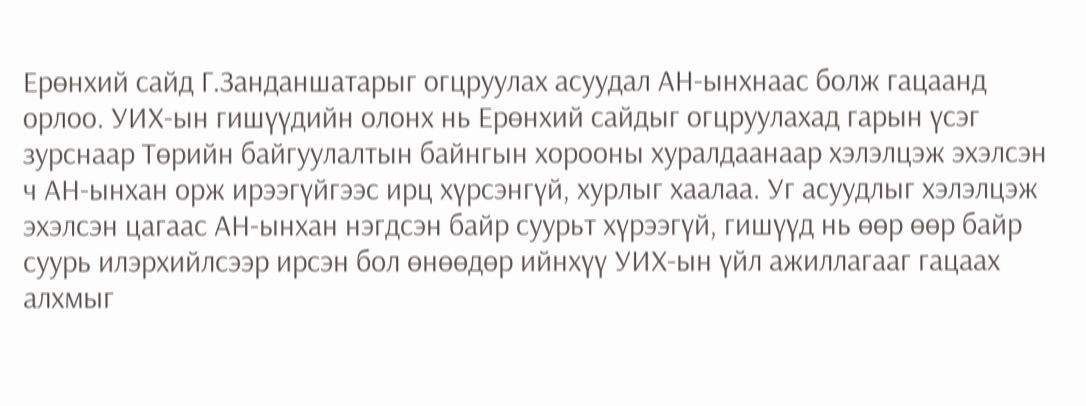Ерөнхий сайд Г.Занданшатарыг огцруулах асуудал АН-ынхнаас болж гацаанд орлоо. УИХ-ын гишүүдийн олонх нь Ерөнхий сайдыг огцруулахад гарын үсэг зурснаар Төрийн байгуулалтын байнгын хорооны хуралдаанаар хэлэлцэж эхэлсэн ч АН-ынхан орж ирээгүйгээс ирц хүрсэнгүй, хурлыг хаалаа. Уг асуудлыг хэлэлцэж эхэлсэн цагаас АН-ынхан нэгдсэн байр суурьт хүрээгүй, гишүүд нь өөр өөр байр суурь илэрхийлсээр ирсэн бол өнөөдөр ийнхүү УИХ-ын үйл ажиллагааг гацаах алхмыг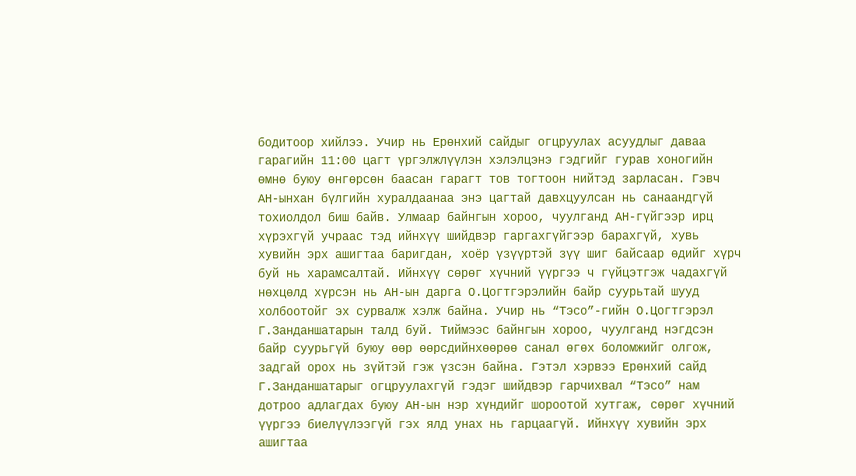бодитоор хийлээ. Учир нь Ерөнхий сайдыг огцруулах асуудлыг даваа гарагийн 11:00 цагт үргэлжлүүлэн хэлэлцэнэ гэдгийг гурав хоногийн өмнө буюу өнгөрсөн баасан гарагт тов тогтоон нийтэд зарласан. Гэвч АН-ынхан бүлгийн хуралдаанаа энэ цагтай давхцуулсан нь санаандгүй тохиолдол биш байв. Улмаар байнгын хороо, чуулганд АН-гүйгээр ирц хүрэхгүй учраас тэд ийнхүү шийдвэр гаргахгүйгээр барахгүй, хувь хувийн эрх ашигтаа баригдан, хоёр үзүүртэй зүү шиг байсаар өдийг хүрч буй нь харамсалтай. Ийнхүү сөрөг хүчний үүргээ ч гүйцэтгэж чадахгүй нөхцөлд хүрсэн нь АН-ын дарга О.Цогтгэрэлийн байр суурьтай шууд холбоотойг эх сурвалж хэлж байна. Учир нь “Тэсо”-гийн О.Цогтгэрэл Г.Занданшатарын талд буй. Тиймээс байнгын хороо, чуулганд нэгдсэн байр суурьгүй буюу өөр өөрсдийнхөөрөө санал өгөх боломжийг олгож, задгай орох нь зүйтэй гэж үзсэн байна. Гэтэл хэрвээ Ерөнхий сайд Г.Занданшатарыг огцруулахгүй гэдэг шийдвэр гарчихвал “Тэсо” нам дотроо адлагдах буюу АН-ын нэр хүндийг шороотой хутгаж, сөрөг хүчний үүргээ биелүүлээгүй гэх ялд унах нь гарцаагүй. Ийнхүү хувийн эрх ашигтаа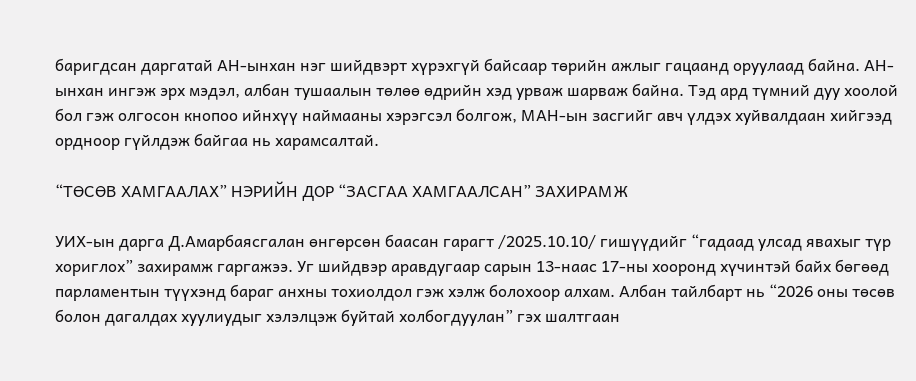баригдсан даргатай АН-ынхан нэг шийдвэрт хүрэхгүй байсаар төрийн ажлыг гацаанд оруулаад байна. АН-ынхан ингэж эрх мэдэл, албан тушаалын төлөө өдрийн хэд урваж шарваж байна. Тэд ард түмний дуу хоолой бол гэж олгосон кнопоо ийнхүү наймааны хэрэгсэл болгож, МАН-ын засгийг авч үлдэх хуйвалдаан хийгээд ордноор гүйлдэж байгаа нь харамсалтай.

“ТӨСӨВ ХАМГААЛАХ” НЭРИЙН ДОР “ЗАСГАА ХАМГААЛСАН” ЗАХИРАМЖ

УИХ-ын дарга Д.Амарбаясгалан өнгөрсөн баасан гарагт /2025.10.10/ гишүүдийг “гадаад улсад явахыг түр хориглох” захирамж гаргажээ. Уг шийдвэр аравдугаар сарын 13-наас 17-ны хооронд хүчинтэй байх бөгөөд парламентын түүхэнд бараг анхны тохиолдол гэж хэлж болохоор алхам. Албан тайлбарт нь “2026 оны төсөв болон дагалдах хуулиудыг хэлэлцэж буйтай холбогдуулан” гэх шалтгаан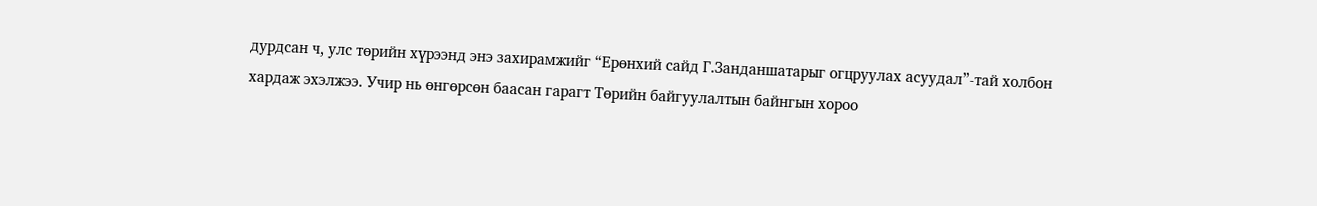дурдсан ч, улс төрийн хүрээнд энэ захирамжийг “Ерөнхий сайд Г.Занданшатарыг огцруулах асуудал”-тай холбон хардаж эхэлжээ. Учир нь өнгөрсөн баасан гарагт Төрийн байгуулалтын байнгын хороо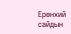Ерөнхий сайдын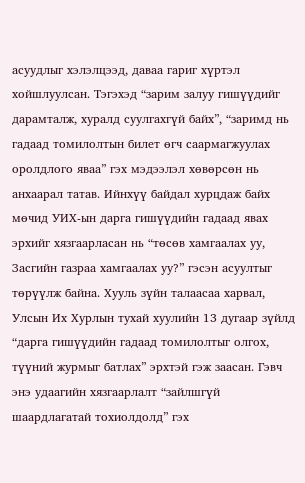асуудлыг хэлэлцээд, даваа гариг хүртэл хойшлуулсан. Тэгэхэд “зарим залуу гишүүдийг дарамталж, хуралд суулгахгүй байх”, “заримд нь гадаад томилолтын билет өгч саармагжуулах оролдлого яваа” гэх мэдээлэл хөвөрсөн нь анхаарал татав. Ийнхүү байдал хурцдаж байх мөчид УИХ-ын дарга гишүүдийн гадаад явах эрхийг хязгаарласан нь “төсөв хамгаалах уу, Засгийн газраа хамгаалах уу?” гэсэн асуултыг төрүүлж байна. Хууль зүйн талаасаа харвал, Улсын Их Хурлын тухай хуулийн 13 дугаар зүйлд “дарга гишүүдийн гадаад томилолтыг олгох, түүний журмыг батлах” эрхтэй гэж заасан. Гэвч энэ удаагийн хязгаарлалт “зайлшгүй шаардлагатай тохиолдолд” гэх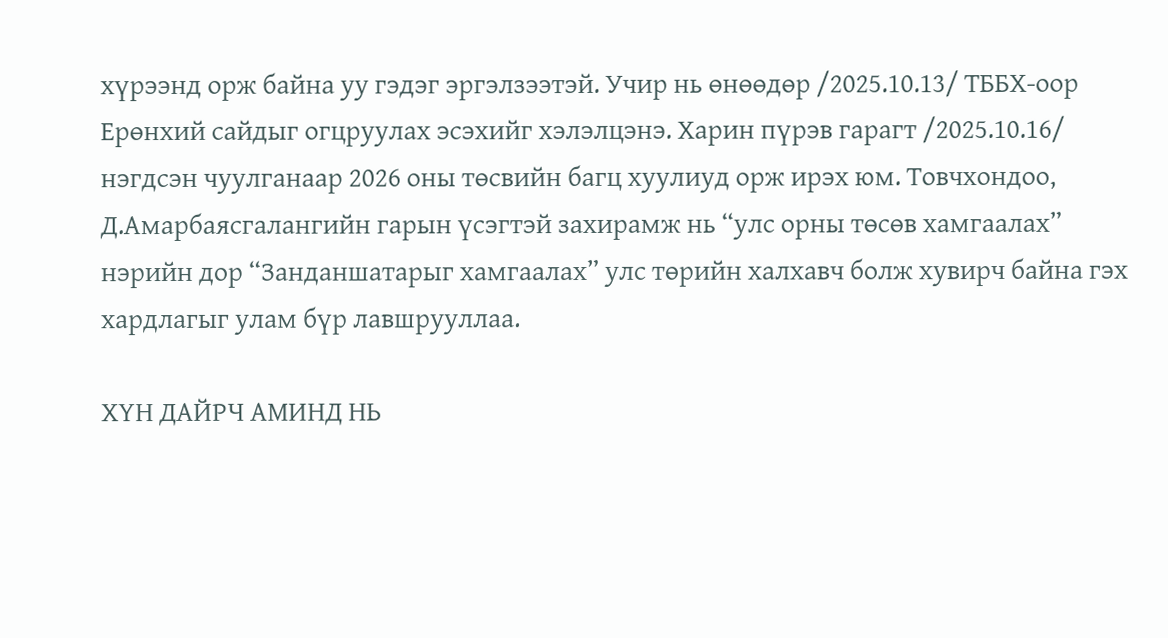хүрээнд орж байна уу гэдэг эргэлзээтэй. Учир нь өнөөдөр /2025.10.13/ ТББХ-оор Ерөнхий сайдыг огцруулах эсэхийг хэлэлцэнэ. Харин пүрэв гарагт /2025.10.16/ нэгдсэн чуулганаар 2026 оны төсвийн багц хуулиуд орж ирэх юм. Товчхондоо, Д.Амарбаясгалангийн гарын үсэгтэй захирамж нь “улс орны төсөв хамгаалах” нэрийн дор “Занданшатарыг хамгаалах” улс төрийн халхавч болж хувирч байна гэх хардлагыг улам бүр лавшрууллаа.

ХҮН ДАЙРЧ АМИНД НЬ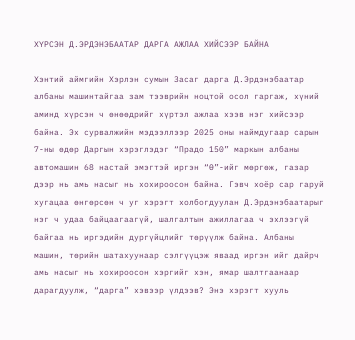ХҮРСЭН Д.ЭРДЭНЭБААТАР ДАРГА АЖЛАА ХИЙСЭЭР БАЙНА

Хэнтий аймгийн Хэрлэн сумын Засаг дарга Д.Эрдэнэбаатар албаны машинтайгаа зам тээврийн ноцтой осол гаргаж, хүний аминд хүрсэн ч өнөөдрийг хүртэл ажлаа хээв нэг хийсээр байна. Эх сурвалжийн мэдээллээр 2025 оны наймдугаар сарын 7-ны өдөр Даргын хэрэглэдэг “Прадо 150” маркын албаны автомашин 68 настай эмэгтэй иргэн “Ө”-ийг мөргөж, газар дээр нь амь насыг нь хохироосон байна. Гэвч хоёр сар гаруй хугацаа өнгөрсөн ч уг хэрэгт холбогдуулан Д.Эрдэнэбаатарыг нэг ч удаа байцаагаагүй, шалгалтын ажиллагаа ч эхлээгүй байгаа нь иргэдийн дургүйцлийг төрүүлж байна. Албаны машин, төрийн шатахуунаар сэлгүүцэж яваад иргэн ийг дайрч амь насыг нь хохироосон хэргийг хэн, ямар шалтгаанаар дарагдуулж, “дарга” хэвээр үлдээв? Энэ хэрэгт хууль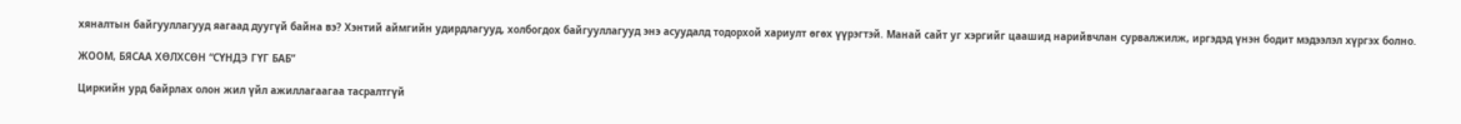хяналтын байгууллагууд яагаад дуугүй байна вэ? Хэнтий аймгийн удирдлагууд, холбогдох байгууллагууд энэ асуудалд тодорхой хариулт өгөх үүрэгтэй. Манай сайт уг хэргийг цаашид нарийвчлан сурвалжилж, иргэдэд үнэн бодит мэдээлэл хүргэх болно.

ЖООМ, БЯСАА ХӨЛХСӨН “СҮНДЭ ГҮГ БАБ”

Циркийн урд байрлах олон жил үйл ажиллагаагаа тасралтгүй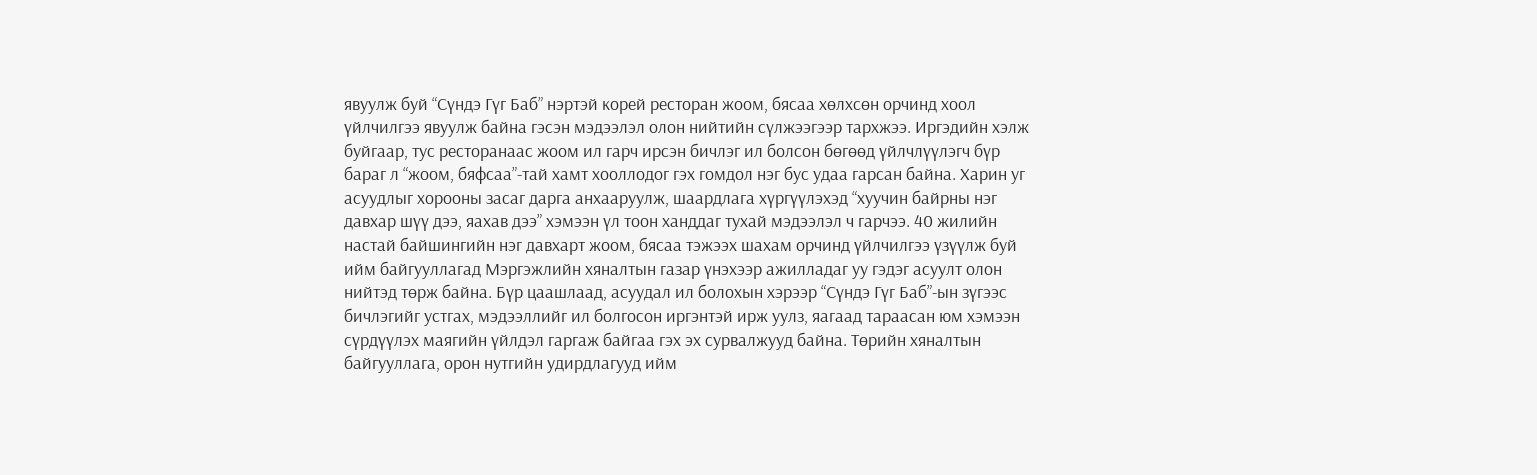явуулж буй “Сүндэ Гүг Баб” нэртэй корей ресторан жоом, бясаа хөлхсөн орчинд хоол үйлчилгээ явуулж байна гэсэн мэдээлэл олон нийтийн сүлжээгээр тархжээ. Иргэдийн хэлж буйгаар, тус ресторанаас жоом ил гарч ирсэн бичлэг ил болсон бөгөөд үйлчлүүлэгч бүр бараг л “жоом, бяфсаа”-тай хамт хооллодог гэх гомдол нэг бус удаа гарсан байна. Харин уг асуудлыг хорооны засаг дарга анхааруулж, шаардлага хүргүүлэхэд “хуучин байрны нэг давхар шүү дээ, яахав дээ” хэмээн үл тоон ханддаг тухай мэдээлэл ч гарчээ. 40 жилийн настай байшингийн нэг давхарт жоом, бясаа тэжээх шахам орчинд үйлчилгээ үзүүлж буй ийм байгууллагад Мэргэжлийн хяналтын газар үнэхээр ажилладаг уу гэдэг асуулт олон нийтэд төрж байна. Бүр цаашлаад, асуудал ил болохын хэрээр “Сүндэ Гүг Баб”-ын зүгээс бичлэгийг устгах, мэдээллийг ил болгосон иргэнтэй ирж уулз, яагаад тараасан юм хэмээн сүрдүүлэх маягийн үйлдэл гаргаж байгаа гэх эх сурвалжууд байна. Төрийн хяналтын байгууллага, орон нутгийн удирдлагууд ийм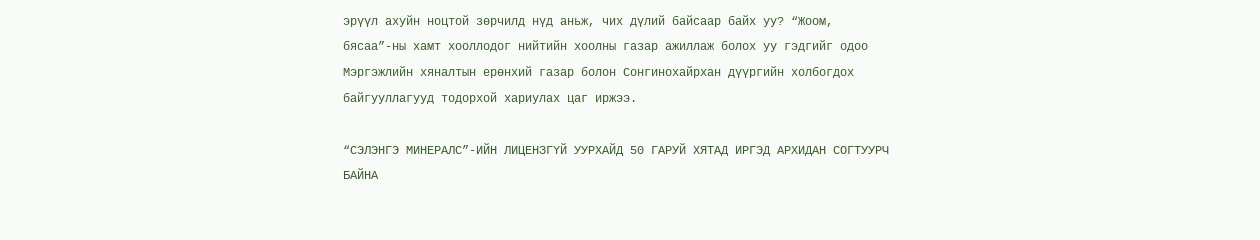эрүүл ахуйн ноцтой зөрчилд нүд аньж, чих дүлий байсаар байх уу? “Жоом, бясаа”-ны хамт хооллодог нийтийн хоолны газар ажиллаж болох уу гэдгийг одоо Мэргэжлийн хяналтын ерөнхий газар болон Сонгинохайрхан дүүргийн холбогдох байгууллагууд тодорхой хариулах цаг иржээ.

“СЭЛЭНГЭ МИНЕРАЛС”-ИЙН ЛИЦЕНЗГҮЙ УУРХАЙД 50 ГАРУЙ ХЯТАД ИРГЭД АРХИДАН СОГТУУРЧ БАЙНА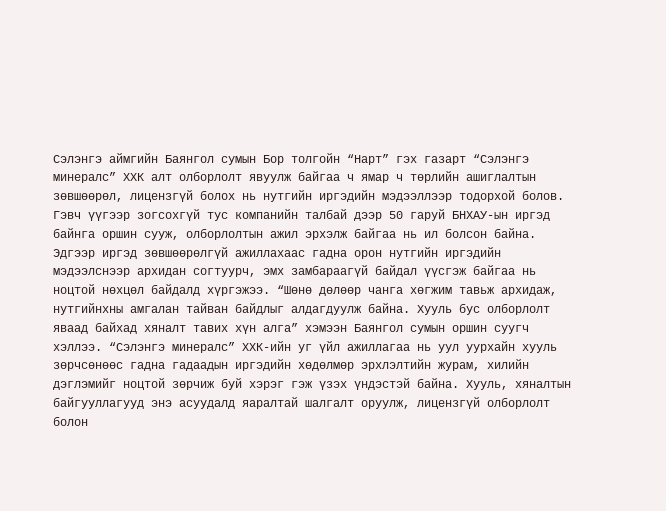Сэлэнгэ аймгийн Баянгол сумын Бор толгойн “Нарт” гэх газарт “Сэлэнгэ минералс” ХХК алт олборлолт явуулж байгаа ч ямар ч төрлийн ашиглалтын зөвшөөрөл, лицензгүй болох нь нутгийн иргэдийн мэдээллээр тодорхой болов. Гэвч үүгээр зогсохгүй тус компанийн талбай дээр 50 гаруй БНХАУ-ын иргэд байнга оршин сууж, олборлолтын ажил эрхэлж байгаа нь ил болсон байна. Эдгээр иргэд зөвшөөрөлгүй ажиллахаас гадна орон нутгийн иргэдийн мэдээлснээр архидан согтуурч, эмх замбараагүй байдал үүсгэж байгаа нь ноцтой нөхцөл байдалд хүргэжээ. “Шөнө дөлөөр чанга хөгжим тавьж архидаж, нутгийнхны амгалан тайван байдлыг алдагдуулж байна. Хууль бус олборлолт яваад байхад хяналт тавих хүн алга” хэмээн Баянгол сумын оршин суугч хэллээ. “Сэлэнгэ минералс” ХХК-ийн уг үйл ажиллагаа нь уул уурхайн хууль зөрчсөнөөс гадна гадаадын иргэдийн хөдөлмөр эрхлэлтийн журам, хилийн дэглэмийг ноцтой зөрчиж буй хэрэг гэж үзэх үндэстэй байна. Хууль, хяналтын байгууллагууд энэ асуудалд яаралтай шалгалт оруулж, лицензгүй олборлолт болон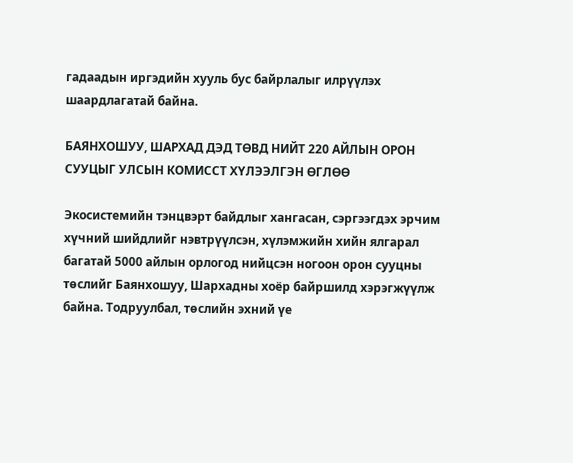гадаадын иргэдийн хууль бус байрлалыг илрүүлэх шаардлагатай байна.

БАЯНХОШУУ, ШАРХАД ДЭД ТӨВД НИЙТ 220 АЙЛЫН ОРОН СУУЦЫГ УЛСЫН КОМИССТ ХҮЛЭЭЛГЭН ӨГЛӨӨ

Экосистемийн тэнцвэрт байдлыг хангасан, сэргээгдэх эрчим хүчний шийдлийг нэвтрүүлсэн, хүлэмжийн хийн ялгарал багатай 5000 айлын орлогод нийцсэн ногоон орон сууцны төслийг Баянхошуу, Шархадны хоёр байршилд хэрэгжүүлж байна. Тодруулбал, төслийн эхний үе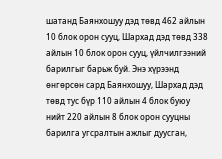шатанд Баянхошуу дэд төвд 462 айлын 10 блок орон сууц, Шархад дэд төвд 338 айлын 10 блок орон сууц, үйлчилгээний барилгыг барьж буй. Энэ хүрээнд өнгөрсөн сард Баянхошуу, Шархад дэд төвд тус бүр 110 айлын 4 блок буюу нийт 220 айлын 8 блок орон сууцны барилга угсралтын ажлыг дуусган,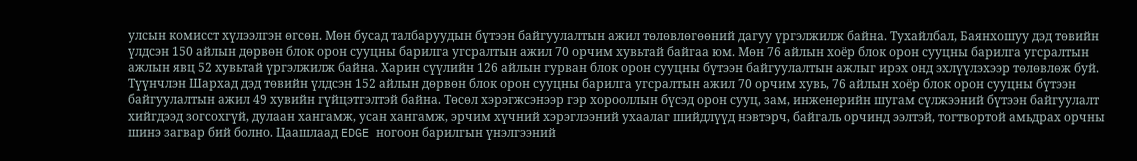улсын комисст хүлээлгэн өгсөн. Мөн бусад талбаруудын бүтээн байгуулалтын ажил төлөвлөгөөний дагуу үргэлжилж байна. Тухайлбал, Баянхошуу дэд төвийн үлдсэн 150 айлын дөрвөн блок орон сууцны барилга угсралтын ажил 70 орчим хувьтай байгаа юм. Мөн 76 айлын хоёр блок орон сууцны барилга угсралтын ажлын явц 52 хувьтай үргэлжилж байна. Харин сүүлийн 126 айлын гурван блок орон сууцны бүтээн байгуулалтын ажлыг ирэх онд эхлүүлэхээр төлөвлөж буй. Түүнчлэн Шархад дэд төвийн үлдсэн 152 айлын дөрвөн блок орон сууцны барилга угсралтын ажил 70 орчим хувь, 76 айлын хоёр блок орон сууцны бүтээн байгуулалтын ажил 49 хувийн гүйцэтгэлтэй байна. Төсөл хэрэгжсэнээр гэр хорооллын бүсэд орон сууц, зам, инженерийн шугам сүлжээний бүтээн байгуулалт хийгдээд зогсохгүй, дулаан хангамж, усан хангамж, эрчим хүчний хэрэглээний ухаалаг шийдлүүд нэвтэрч, байгаль орчинд ээлтэй, тогтвортой амьдрах орчны шинэ загвар бий болно. Цаашлаад EDGE ногоон барилгын үнэлгээний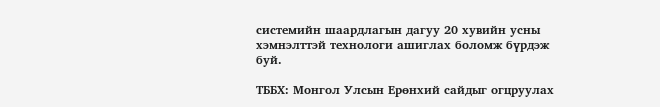системийн шаардлагын дагуу 20 хувийн усны хэмнэлттэй технологи ашиглах боломж бүрдэж буй.

ТББХ: Монгол Улсын Ерөнхий сайдыг огцруулах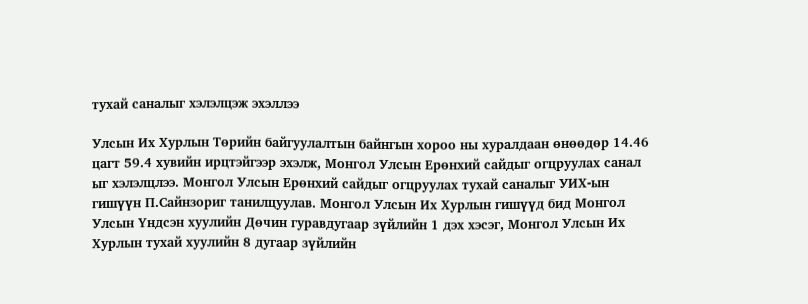тухай саналыг хэлэлцэж эхэллээ

Улсын Их Хурлын Төрийн байгуулалтын байнгын хороо ны хуралдаан өнөөдөр 14.46 цагт 59.4 хувийн ирцтэйгээр эхэлж, Монгол Улсын Ерөнхий сайдыг огцруулах санал ыг хэлэлцлээ. Монгол Улсын Ерөнхий сайдыг огцруулах тухай саналыг УИХ-ын гишүүн П.Сайнзориг танилцуулав. Монгол Улсын Их Хурлын гишүүд бид Монгол Улсын Үндсэн хуулийн Дөчин гуравдугаар зүйлийн 1 дэх хэсэг, Монгол Улсын Их Хурлын тухай хуулийн 8 дугаар зүйлийн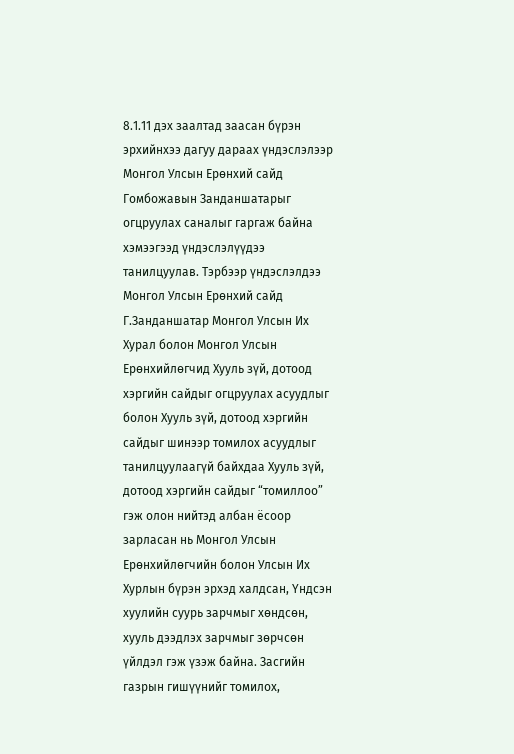8.1.11 дэх заалтад заасан бүрэн эрхийнхээ дагуу дараах үндэслэлээр Монгол Улсын Ерөнхий сайд Гомбожавын Занданшатарыг огцруулах саналыг гаргаж байна хэмээгээд үндэслэлүүдээ танилцуулав. Тэрбээр үндэслэлдээ Монгол Улсын Ерөнхий сайд Г.Занданшатар Монгол Улсын Их Хурал болон Монгол Улсын Ерөнхийлөгчид Хууль зүй, дотоод хэргийн сайдыг огцруулах асуудлыг болон Хууль зүй, дотоод хэргийн сайдыг шинээр томилох асуудлыг танилцуулаагүй байхдаа Хууль зүй, дотоод хэргийн сайдыг “томиллоо” гэж олон нийтэд албан ёсоор зарласан нь Монгол Улсын Ерөнхийлөгчийн болон Улсын Их Хурлын бүрэн эрхэд халдсан, Үндсэн хуулийн суурь зарчмыг хөндсөн, хууль дээдлэх зарчмыг зөрчсөн үйлдэл гэж үзэж байна. Засгийн газрын гишүүнийг томилох,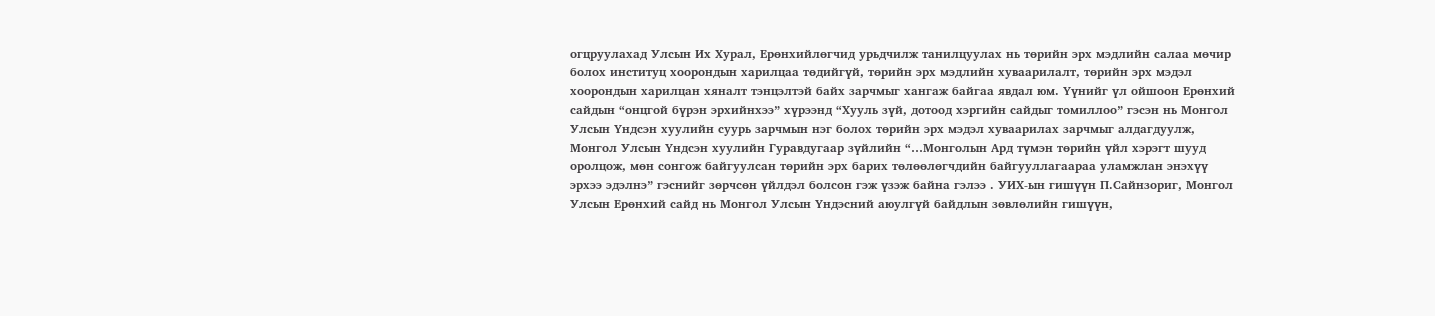огцруулахад Улсын Их Хурал, Ерөнхийлөгчид урьдчилж танилцуулах нь төрийн эрх мэдлийн салаа мөчир болох институц хоорондын харилцаа төдийгүй, төрийн эрх мэдлийн хуваарилалт, төрийн эрх мэдэл хоорондын харилцан хяналт тэнцэлтэй байх зарчмыг хангаж байгаа явдал юм. Үүнийг үл ойшоон Ерөнхий сайдын “онцгой бүрэн эрхийнхээ” хүрээнд “Хууль зүй, дотоод хэргийн сайдыг томиллоо” гэсэн нь Монгол Улсын Үндсэн хуулийн суурь зарчмын нэг болох төрийн эрх мэдэл хуваарилах зарчмыг алдагдуулж, Монгол Улсын Үндсэн хуулийн Гуравдугаар зүйлийн “…Монголын Ард түмэн төрийн үйл хэрэгт шууд оролцож, мөн сонгож байгуулсан төрийн эрх барих төлөөлөгчдийн байгууллагаараа уламжлан энэхүү эрхээ эдэлнэ” гэснийг зөрчсөн үйлдэл болсон гэж үзэж байна гэлээ . УИХ-ын гишүүн П.Сайнзориг, Монгол Улсын Ерөнхий сайд нь Монгол Улсын Үндэсний аюулгүй байдлын зөвлөлийн гишүүн,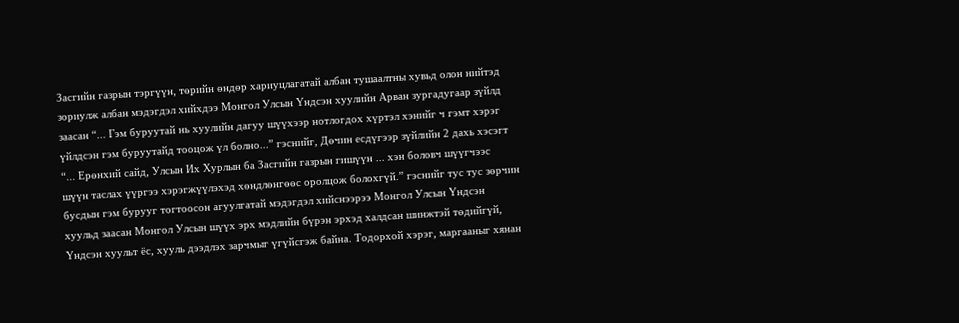Засгийн газрын тэргүүн, төрийн өндөр хариуцлагатай албан тушаалтны хувьд олон нийтэд зориулж албан мэдэгдэл хийхдээ Монгол Улсын Үндсэн хуулийн Арван зургадугаар зүйлд заасан “... Гэм буруутай нь хуулийн дагуу шүүхээр нотлогдох хүртэл хэнийг ч гэмт хэрэг үйлдсэн гэм буруутайд тооцож үл болно...” гэснийг, Дөчин есдүгээр зүйлийн 2 дахь хэсэгт “... Ерөнхий сайд, Улсын Их Хурлын ба Засгийн газрын гишүүн ... хэн боловч шүүгчээс шүүн таслах үүргээ хэрэгжүүлэхэд хөндлөнгөөс оролцож болохгүй.” гэснийг тус тус зөрчин бусдын гэм бурууг тогтоосон агуулгатай мэдэгдэл хийснээрээ Монгол Улсын Үндсэн хуульд заасан Монгол Улсын шүүх эрх мэдлийн бүрэн эрхэд халдсан шинжтэй төдийгүй, Үндсэн хуульт ёс, хууль дээдлэх зарчмыг үгүйсгэж байна. Тодорхой хэрэг, маргааныг хянан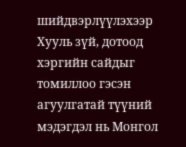шийдвэрлүүлэхээр Хууль зүй, дотоод хэргийн сайдыг томиллоо гэсэн агуулгатай түүний мэдэгдэл нь Монгол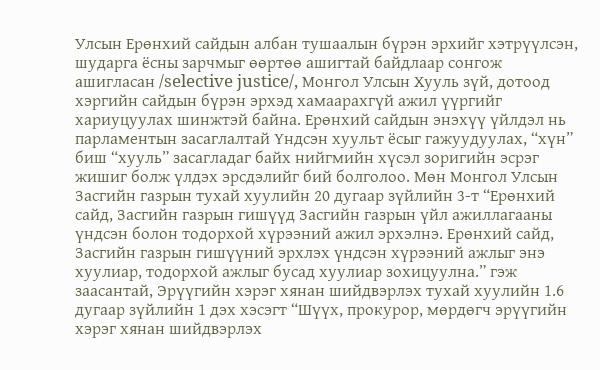Улсын Ерөнхий сайдын албан тушаалын бүрэн эрхийг хэтрүүлсэн, шударга ёсны зарчмыг өөртөө ашигтай байдлаар сонгож ашигласан /selective justice/, Монгол Улсын Хууль зүй, дотоод хэргийн сайдын бүрэн эрхэд хамаарахгүй ажил үүргийг хариуцуулах шинжтэй байна. Ерөнхий сайдын энэхүү үйлдэл нь парламентын засаглалтай Үндсэн хуульт ёсыг гажуудуулах, “хүн” биш “хууль” засагладаг байх нийгмийн хүсэл зоригийн эсрэг жишиг болж үлдэх эрсдэлийг бий болголоо. Мөн Монгол Улсын Засгийн газрын тухай хуулийн 20 дугаар зүйлийн 3-т “Ерөнхий сайд, Засгийн газрын гишүүд Засгийн газрын үйл ажиллагааны үндсэн болон тодорхой хүрээний ажил эрхэлнэ. Ерөнхий сайд, Засгийн газрын гишүүний эрхлэх үндсэн хүрээний ажлыг энэ хуулиар, тодорхой ажлыг бусад хуулиар зохицуулна.” гэж заасантай, Эрүүгийн хэрэг хянан шийдвэрлэх тухай хуулийн 1.6 дугаар зүйлийн 1 дэх хэсэгт “Шүүх, прокурор, мөрдөгч эрүүгийн хэрэг хянан шийдвэрлэх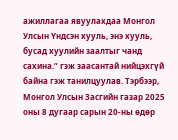ажиллагаа явуулахдаа Монгол Улсын Үндсэн хууль, энэ хууль, бусад хуулийн заалтыг чанд сахина.” гэж заасантай нийцэхгүй байна гэж танилцуулав. Тэрбээр, Монгол Улсын Засгийн газар 2025 оны 8 дугаар сарын 20-ны өдөр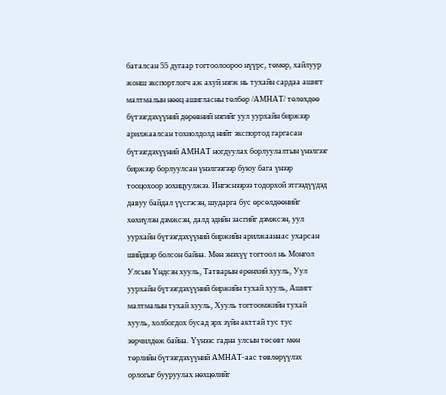баталсан 55 дугаар тогтоолоороо нүүрс, төмөр, хайлуур жонш экспортлогч аж ахуй нэгж нь тухайн сардаа ашигт малтмалын нөөц ашигласны төлбөр /АМНАТ/ төлөхдөө бүтээгдэхүүний дөрөвний нэгийг уул уурхайн биржээр арилжаалсан тохиолдолд нийт экспортод гаргасан бүтээгдэхүүний АМНАТ ногдуулах борлуулалтын үнэлгээг биржээр борлуулсан үнэлгээгээр буюу бага үнээр тооцохоор зохицуулжээ. Ингэснээрээ тодорхой этгээдүүдэд давуу байдал үүсгэсэн, шударга бус өрсөлдөөнийг хөхиүлэн дэмжсэн, далд эдийн засгийг дэмжсэн, уул уурхайн бүтээгдэхүүний биржийн арилжаанаас ухарсан шийдвэр болсон байна. Мөн энэхүү тогтоол нь Монгол Улсын Үндсэн хууль, Татварын ерөнхий хууль, Уул уурхайн бүтээгдэхүүний биржийн тухай хууль, Ашигт малтмалын тухай хууль, Хууль тогтоомжийн тухай хууль, холбогдох бусад эрх зүйн акттай тус тус зөрчилдөж байна. Үүнээс гадна улсын төсөвт мөн төрлийн бүтээгдэхүүний АМНАТ-аас төвлөрүүлэх орлогыг бууруулах нөхцөлийг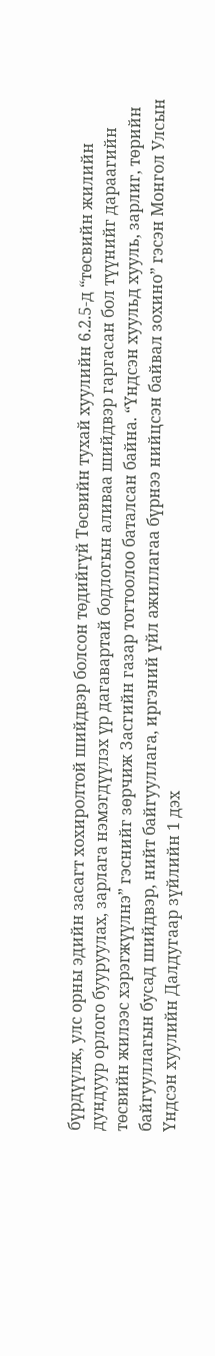бүрдүүлж, улс орны эдийн засагт хохиролтой шийдвэр болсон төдийгүй Төсвийн тухай хуулийн 6.2.5-д “төсвийн жилийн дундуур орлого бууруулах, зарлага нэмэгдүүлэх үр дагавартай бодлогын аливаа шийдвэр гаргасан бол түүнийг дараагийн төсвийн жилээс хэрэгжүүлнэ” гэснийг зөрчиж Засгийн газар тогтоолоо баталсан байна. “Үндсэн хуульд хууль, зарлиг, төрийн байгууллагын бусад шийдвэр, нийт байгууллага, иргэний үйл ажиллагаа бүрнээ нийцсэн байвал зохино” гэсэн Монгол Улсын Үндсэн хуулийн Далдугаар зүйлийн 1 дэх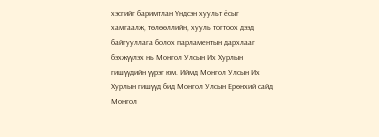хэсгийг баримтлан Үндсэн хуульт ёсыг хамгаалж, төлөөллийн, хууль тогтоох дээд байгууллага болох парламентын дархлааг бэхжүүлэх нь Монгол Улсын Их Хурлын гишүүдийн үүрэг юм. Иймд Монгол Улсын Их Хурлын гишүүд бид Монгол Улсын Ерөнхий сайд Монгол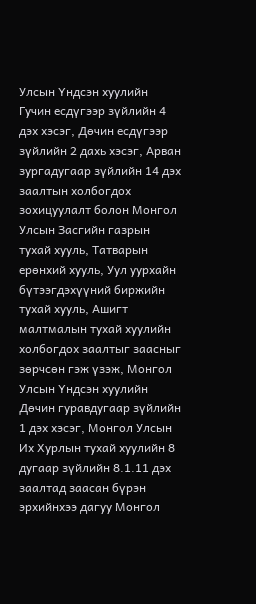Улсын Үндсэн хуулийн Гучин есдүгээр зүйлийн 4 дэх хэсэг, Дөчин есдүгээр зүйлийн 2 дахь хэсэг, Арван зургадугаар зүйлийн 14 дэх заалтын холбогдох зохицуулалт болон Монгол Улсын Засгийн газрын тухай хууль, Татварын ерөнхий хууль, Уул уурхайн бүтээгдэхүүний биржийн тухай хууль, Ашигт малтмалын тухай хуулийн холбогдох заалтыг заасныг зөрчсөн гэж үзэж, Монгол Улсын Үндсэн хуулийн Дөчин гуравдугаар зүйлийн 1 дэх хэсэг, Монгол Улсын Их Хурлын тухай хуулийн 8 дугаар зүйлийн 8.1.11 дэх заалтад заасан бүрэн эрхийнхээ дагуу Монгол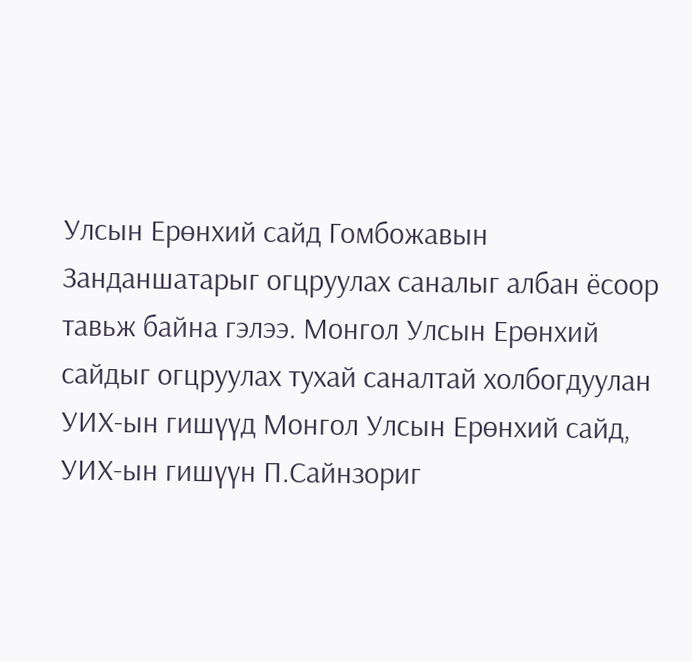Улсын Ерөнхий сайд Гомбожавын Занданшатарыг огцруулах саналыг албан ёсоор тавьж байна гэлээ. Монгол Улсын Ерөнхий сайдыг огцруулах тухай саналтай холбогдуулан УИХ-ын гишүүд Монгол Улсын Ерөнхий сайд, УИХ-ын гишүүн П.Сайнзориг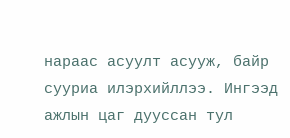нараас асуулт асууж, байр сууриа илэрхийллээ. Ингээд ажлын цаг дууссан тул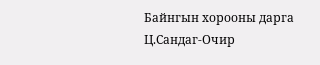Байнгын хорооны дарга Ц.Сандаг-Очир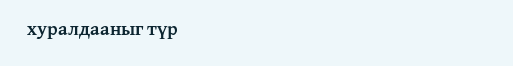хуралдааныг түр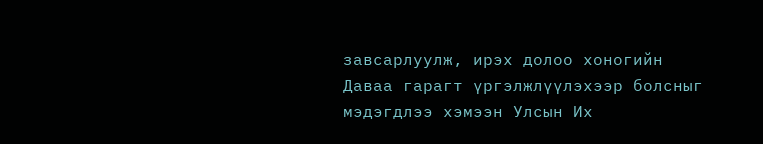завсарлуулж, ирэх долоо хоногийн Даваа гарагт үргэлжлүүлэхээр болсныг мэдэгдлээ хэмээн Улсын Их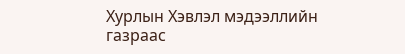Хурлын Хэвлэл мэдээллийн газраас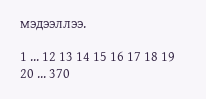мэдээллээ.

1 ... 12 13 14 15 16 17 18 19 20 ... 370